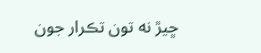ڇيڙ نه تون تڪرار جون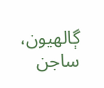ڳالهيون،
ساجن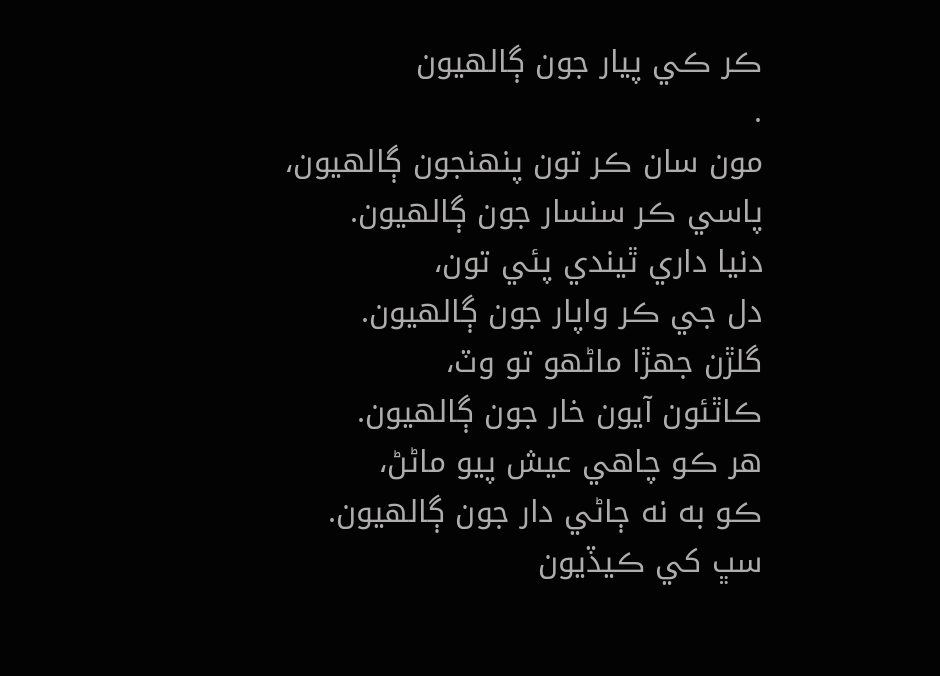ڪر ڪي پيار جون ڳالهيون
.
مون سان ڪر تون پنهنجون ڳالهيون،
پاسي ڪر سنسار جون ڳالهيون.
دنيا داري ٿيندي پئي تون،
دل جي ڪر واپار جون ڳالهيون.
گلڙن جهڙا ماڻهو تو وٽ،
ڪاٿئون آيون خار جون ڳالهيون.
هر ڪو چاهي عيش پيو ماڻڻ،
ڪو به نه ڄاڻي دار جون ڳالهيون.
سڀ کي ڪيڏيون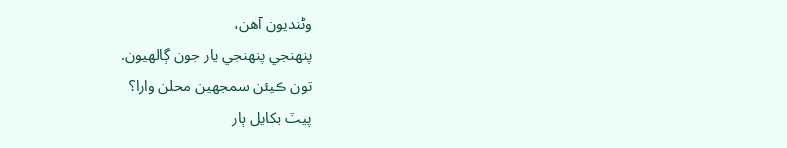وڻنديون آهن،
پنهنجي پنهنجي يار جون ڳالهيون.
تون ڪيئن سمجهين محلن وارا؟
پيٽ بکايل ٻار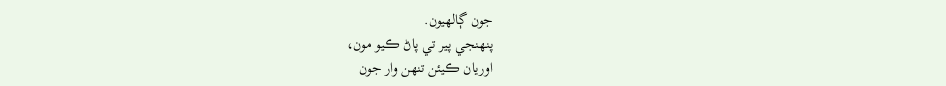جون ڳالهيون.
پنهنجي پير تي پاڻ ڪيو مون،
اوريان ڪيئن تنهن وار جون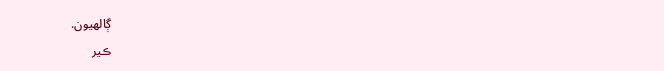ڳالهيون.
ڪير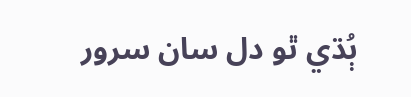ٻُڌي ٿو دل سان سرور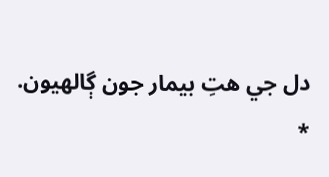دل جي هتِ بيمار جون ڳالهيون.
*